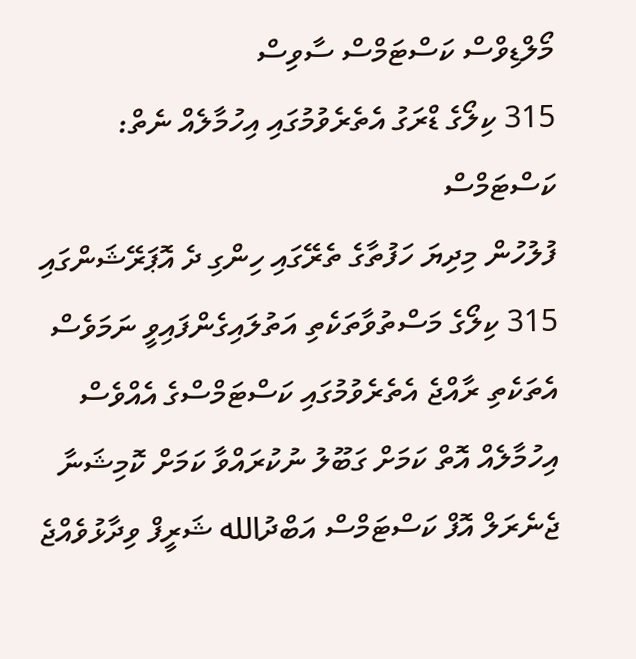މޯލްޑިވްސް ކަސްޓަމްސް ސާވިސް
315 ކިލޯގެ ޑްރަގު އެތެރެވުމުގައި އިހުމާލެއް ނެތް: ކަސްޓަމްސް
ފުލުހުން މިދިޔަ ހަފުތާގެ ތެރޭގައި ހިންގި ދެ އޮޕަރޭޝަންގައި 315 ކިލޯގެ މަސްތުވާތަކެތި އަތުލައިގެންފައިވީ ނަމަވެސް އެތަކެތި ރާއްޖެ އެތެރެވުމުގައި ކަސްޓަމްސްގެ އެއްވެސް އިހުމާލެއް އޮތް ކަމަށް ގަބޫލު ނުކުރައްވާ ކަމަށް ކޮމިޝަނާ ޖެނެރަލް އޮފް ކަސްޓަމްސް އަބްދުالله ޝަރީފް ވިދާޅުވެއްޖެ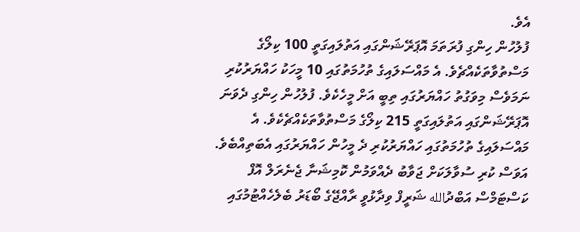އެވެ.
ފުލުހުން ހިންގި ފުރަތަމަ އޮޕަރޭޝަންގައި އަތުލައިގަތީ 100 ކިލޯގެ މަސްތުވާތަކެއްޗެވެ. އެ މައްސަލައިގެ ތުހުމަތުގައި 10 މީހަކު ހައްޔަރުކުރި ނަމަވެސް މިވަގުތު ހައްޔަރުގައި ތިބީ އަށް މީހެކެވެ. ފުލުހުން ހިންގި ދެވަނަ އޮޕަރޭޝަންގައި އަތުލައިގަތީ 215 ކިލޯގެ މަސްތުވާތަކެއްޗެކެވެ. އެ މައްސަލައިގެ ތުހުމަތުގައި ހައްޔަރުކުރި ދެ މީހުން ހައްޔަރުގައި އެބަތިއްބެވެ.
އަވަސް ކުރި ސުވާލަކަށް ޖަވާބު ދެއްވަމުން ކޮމިޝަނާ ޖެނެރަލް އޮފް ކަސްޓަމްސް އަބްދުالله ޝަރީފް ވިދާޅުވީ ރާއްޖޭގެ ބޯޑަރު ބެލެހެއްޓުމުގައި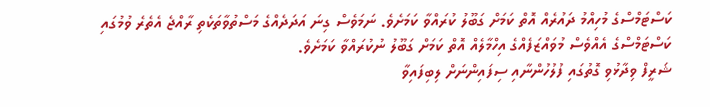ކަސްޓަމްސްގެ މުހިއްމު ދައުރެއް އޮތް ކަމަށް ގަބޫލު ކުރައްވާ ކަމަށެވެ. ނަމަވެސް ގިނަ އަދަދެއްގެ މަސްތުވާތަކެތި ރާއްޖެ އެތެރެ ވުމުގައި ކަސްޓަމްސްގެ އެއްވެސް މުވައްޒަފެއްގެ އިހްމާލެއް އޮތް ކަމަށް ގަބޫލު ނުކުރައްވާ ކަމަށެވެ.
ޝަރީފް ވިދާޅުވި ގޮތުގައި ފުލުހުންނާއި ސިފައިންނަށް ލިބިފައިވާ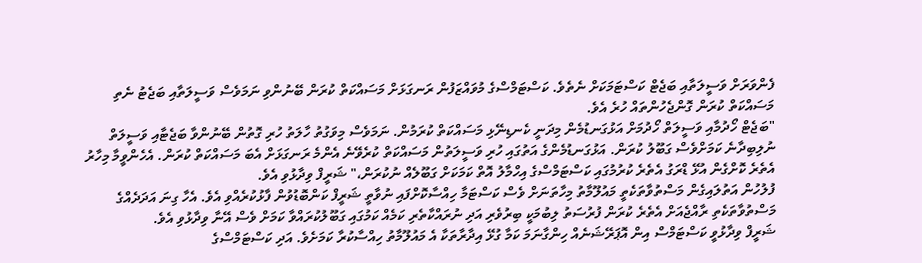ފެންވަރަށް ވަސީލަތާއި ބަޖެޓް ކަސްޓަމަކަށް ނެތެވެ. ކަސްޓަމްސްގެ މުވައްޒަފުން ރަނގަޅަށް މަސައްކަތް ކުރަން ބޭނުންވި ނަމަވެސް ވަސީލަތާއި ބަޖެޓު ނެތި މަސައްކަތް ކުރަން ގޮންޖެހުންތައް ހުރެ އެވެ.
"ބަޖެޓް ހޯދުމާއި ވަސީލަތް ހޯދުމަށް އަޅުގަނޑުމެން މިދަނީ ކެނޑިނޭޅި މަސައްކަތް ކުރަމުން. ނަމަވެސް މިވަގުތު ހާލަތު ހުރި ގޮތުން ބޭނުންވާ ބަޖެޓާއި ވަސީލަތް ނުލިބިދާނެ ކަމަށްވެސް ގަބޫލު ކުރަން. އަޅުގަނޑުމެންގެ އަތުގައި ހުރި ވަސީލަތުން މަސައްކަތް ކުރެވޭނެ އެންމެ ރަނގަޅަށް އެބަ މަސައްކަތް ކުރަން. އެހެންވީމާ މިހާރު އެތެރެ ކޮށްގެން އުޅޭ ޑްރަގު އެތެރެ ކުރުމުގައި ކަސްޓަމްސްގެ އިހްމާލު އޮތް ކަމަކަށް ގަބޫލެއް ނުކުރަން،" ޝަރީފް ވިދާޅުވި އެވެ.
ފުލުހުން އަތުލައިގެން މަސްތުވާތަކެތީ މައުލޫމާތު މިހާތަނަށް ވެސް ކަސްޓަމާ ހިއްސާކޮށްފައި ނުވާތީ ޝަރީފް ކަންބޮޑުވުން ފާޅުކުރެއްވި އެވެ. އެހާ ގިނަ އަދަދެއްގެ މަސްތުވާތަކެތި ރާއްޖެއަށް އެތެރެ ކުރަން ފުރުސަތު ލިބުމަކީ ބިރުވެރި އަދި ނުރައްކާތެރި ކަމެއް ކަމުގައި ގަބޫލުކުރައްވާ ކަމަށް ވެސް އޭނާ ވިދާޅުވި އެވެ.
ޝަރީފް ވިދާޅުވީ ކަސްޓަމްސް އިން އޮޕަރޭޝަނެއް ހިންގާނަމަ ކަމާ ގުޅޭ އިދާރާތަކާ އެ މައުލޫމާތު ހިއްސާކުރާ ކަމަށެވެ. އަދި ކަސްޓަމްސްގެ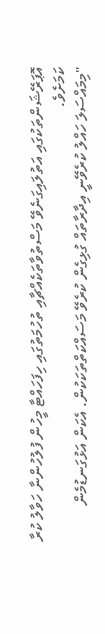އޮޕަރޭޝަންތަކުގައި އަތުލައިގަނެވޭ މަސްތުވާތަކެއްޗާއި ތުހުމަތުގައި ހިފަހައްޓާ މީހުން ފުލުހުންނާ ހަވާލު ކުރާ ކަމަށެވެ.
"މިމައްސަލަ ހައްލު ކުރެވޭނީ އިދާރާތައް ގުޅިގެން ކުރެވޭ މަސައްކަތްތަކަކުން. އެކަން އަޅުގަނޑުމެން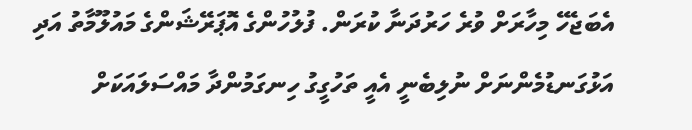އެބަޖެހޭ މިހާރަށް ވުރެ ހަރުދަނާ ކުރަން. ފުލުހުންގެ އޮޕަރޭޝަންގެ މައުލޫމާތު އަދި އަޅުގަނޑުމެންނަށް ނުލިބެނީ އެއީ ތަހުގީގު ހިނގަމުންދާ މައްސަލައަކަށް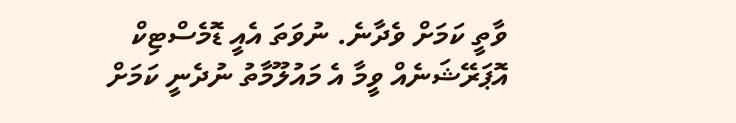ވާތީ ކަމަށް ވެދާނެ. ނުވަތަ އެއީ ޑޮމެސްޓިކް އޮޕަރޭޝަނެއް ވީމާ އެ މައުލޫމާތު ނުދެނީ ކަމަށް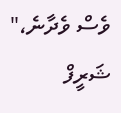ވެސް ވެދާނެ،" ޝަރީފް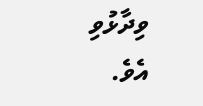ވިދާޅުވި އެވެ.